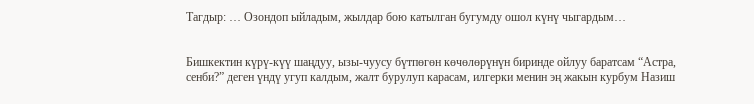Тагдыр: … Озондоп ыйладым, жылдар бою катылган бугумду ошол күнү чыгардым…


Бишкектин күрү-күү шаңдуу, ызы-чуусу бүтпөгөн көчөлөрүнүн биринде ойлуу баратсам “Астра, сенби?” деген үндү угуп калдым, жалт бурулуп карасам, илгерки менин эң жакын курбум Назиш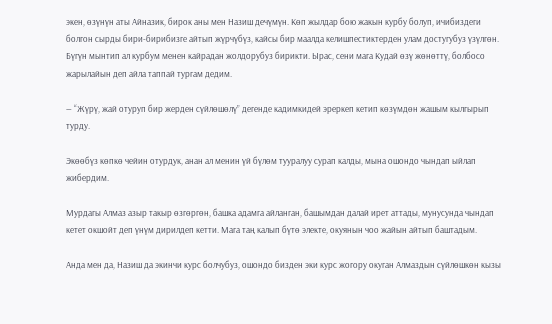экен, өзүнүн аты Айназик, бирок аны мен Назиш дечүмүн. Көп жылдар бою жакын курбу болуп, ичибиздеги болгон сырды бири-бирибизге айтып жүрчүбүз, кайсы бир маалда келишпестиктерден улам достугубуз үзүлгөн. Бүгүн мынтип ал курбум менен кайрадан жолдорубуз бирикти. Ырас, сени мага Кудай өзү жөнөттү, болбосо жарылайын деп айла таппай тургам дедим.

— “Жүрү, жай отуруп бир жерден сүйлөшөлү” дегенде кадимкидей эреркеп кетип көзүмдөн жашым кылгырып турду.

Экөөбүз көпкө чейин отурдук, анан ал менин үй бүлөм тууралуу сурап калды, мына ошондо чындап ыйлап жибердим.

Мурдагы Алмаз азыр такыр өзгөргөн, башка адамга айланган, башымдан далай ирет аттады, мунусунда чындап кетет окшойт деп үнүм дирилдеп кетти. Мага таң калып бүтө электе, окуянын чоо жайын айтып баштадым.

Анда мен да, Назиш да экинчи курс болчубуз, ошондо бизден эки курс жогору окуган Алмаздын сүйлөшкөн кызы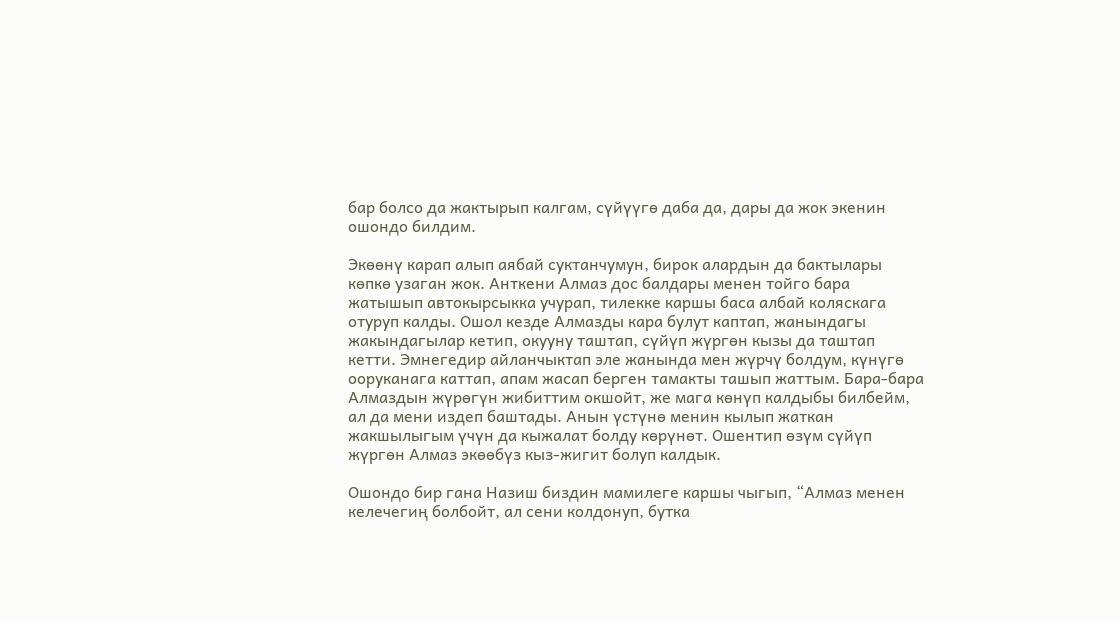бар болсо да жактырып калгам, сүйүүгө даба да, дары да жок экенин ошондо билдим.

Экөөнү карап алып аябай суктанчумун, бирок алардын да бактылары көпкө узаган жок. Анткени Алмаз дос балдары менен тойго бара жатышып автокырсыкка учурап, тилекке каршы баса албай коляскага отуруп калды. Ошол кезде Алмазды кара булут каптап, жанындагы жакындагылар кетип, окууну таштап, сүйүп жүргөн кызы да таштап кетти. Эмнегедир айланчыктап эле жанында мен жүрчү болдум, күнүгө ооруканага каттап, апам жасап берген тамакты ташып жаттым. Бара-бара Алмаздын жүрөгүн жибиттим окшойт, же мага көнүп калдыбы билбейм, ал да мени издеп баштады. Анын үстүнө менин кылып жаткан жакшылыгым үчүн да кыжалат болду көрүнөт. Ошентип өзүм сүйүп жүргөн Алмаз экөөбүз кыз-жигит болуп калдык.

Ошондо бир гана Назиш биздин мамилеге каршы чыгып, “Алмаз менен келечегиң болбойт, ал сени колдонуп, бутка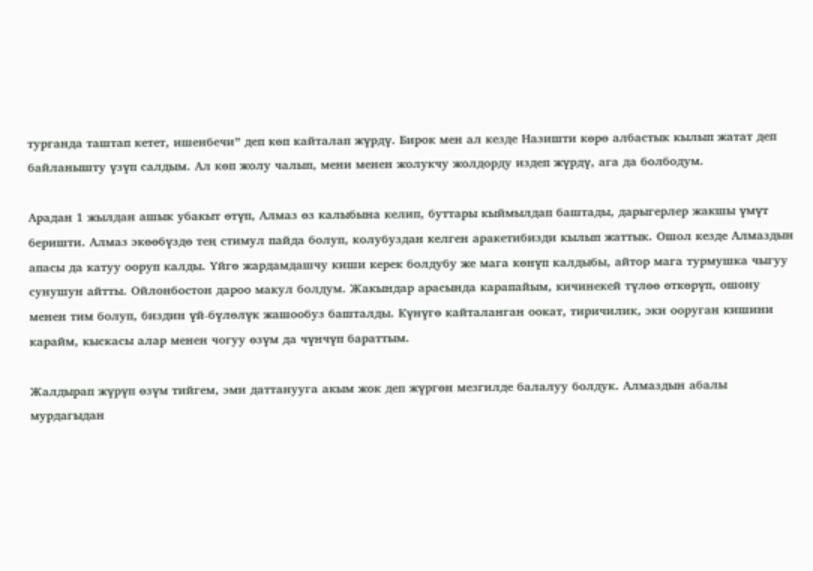турганда таштап кетет, ишенбечи” деп көп кайталап жүрдү. Бирок мен ал кезде Назишти көрө албастык кылып жатат деп байланышту үзүп салдым. Ал көп жолу чалып, мени менен жолукчу жолдорду издеп жүрдү, ага да болбодум.

Арадан 1 жылдан ашык убакыт өтүп, Алмаз өз калыбына келип, буттары кыймылдап баштады, дарыгерлер жакшы үмүт беришти. Алмаз экөөбүздө тең стимул пайда болуп, колубуздан келген аракетибизди кылып жаттык. Ошол кезде Алмаздын апасы да катуу ооруп калды. Үйгө жардамдашчу киши керек болдубу же мага көнүп калдыбы, айтор мага турмушка чыгуу сунушун айтты. Ойлонбостон дароо макул болдум. Жакындар арасында карапайым, кичинекей түлөө өткөрүп, ошону менен тим болуп, биздин үй-бүлөлүк жашообуз башталды. Күнүгө кайталанган оокат, тиричилик, эки ооруган кишини карайм, кыскасы алар менен чогуу өзүм да чүнчүп бараттым.

Жалдырап жүрүп өзүм тийгем, эми даттанууга акым жок деп жүргөн мезгилде балалуу болдук. Алмаздын абалы мурдагыдан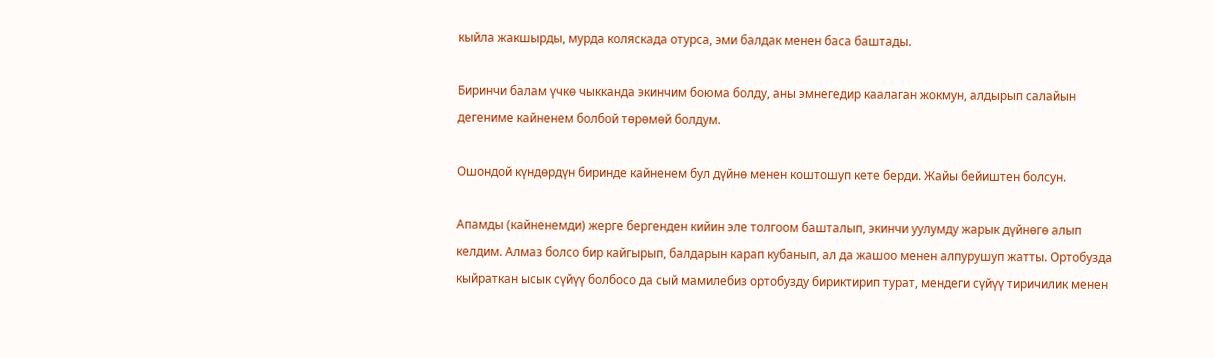кыйла жакшырды, мурда коляскада отурса, эми балдак менен баса баштады.

Биринчи балам үчкө чыкканда экинчим боюма болду, аны эмнегедир каалаган жокмун, алдырып салайын дегениме кайненем болбой төрөмөй болдум.

Ошондой күндөрдүн биринде кайненем бул дүйнө менен коштошуп кете берди. Жайы бейиштен болсун.

Апамды (кайненемди) жерге бергенден кийин эле толгоом башталып, экинчи уулумду жарык дүйнөгө алып келдим. Алмаз болсо бир кайгырып, балдарын карап кубанып, ал да жашоо менен алпурушуп жатты. Ортобузда кыйраткан ысык сүйүү болбосо да сый мамилебиз ортобузду бириктирип турат, мендеги сүйүү тиричилик менен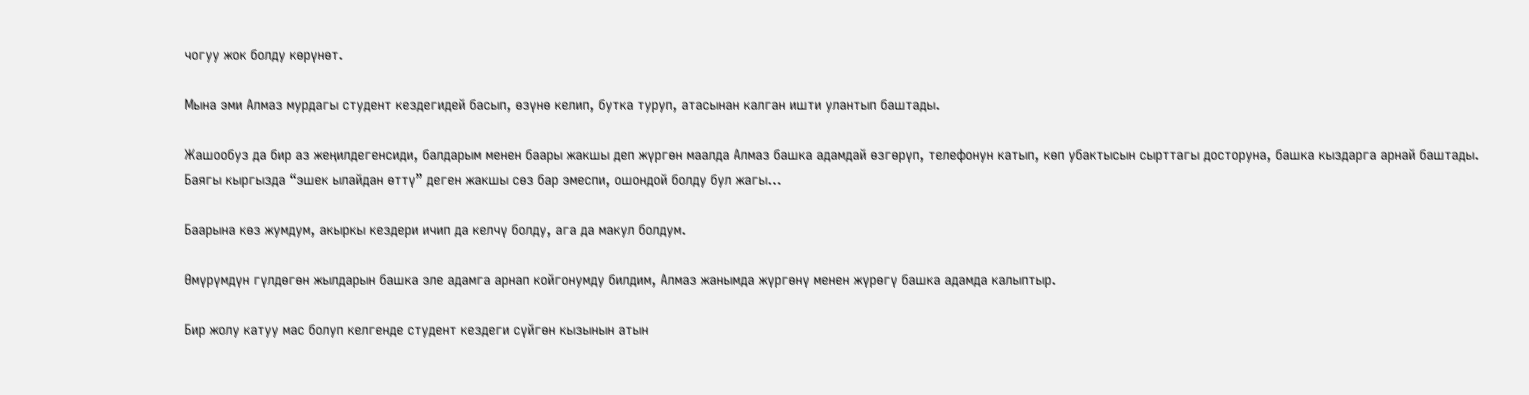чогуу жок болду көрүнөт.

Мына эми Алмаз мурдагы студент кездегидей басып, өзүнө келип, бутка туруп, атасынан калган ишти улантып баштады.

Жашообуз да бир аз жеңилдегенсиди, балдарым менен баары жакшы деп жүргөн маалда Алмаз башка адамдай өзгөрүп, телефонун катып, көп убактысын сырттагы досторуна, башка кыздарга арнай баштады. Баягы кыргызда “эшек ылайдан өттү” деген жакшы сөз бар эмеспи, ошондой болду бул жагы…

Баарына көз жумдум, акыркы кездери ичип да келчү болду, ага да макул болдум.

Өмүрүмдүн гүлдөгөн жылдарын башка эле адамга арнап койгонумду билдим, Алмаз жанымда жүргөнү менен жүрөгү башка адамда калыптыр.

Бир жолу катуу мас болуп келгенде студент кездеги сүйгөн кызынын атын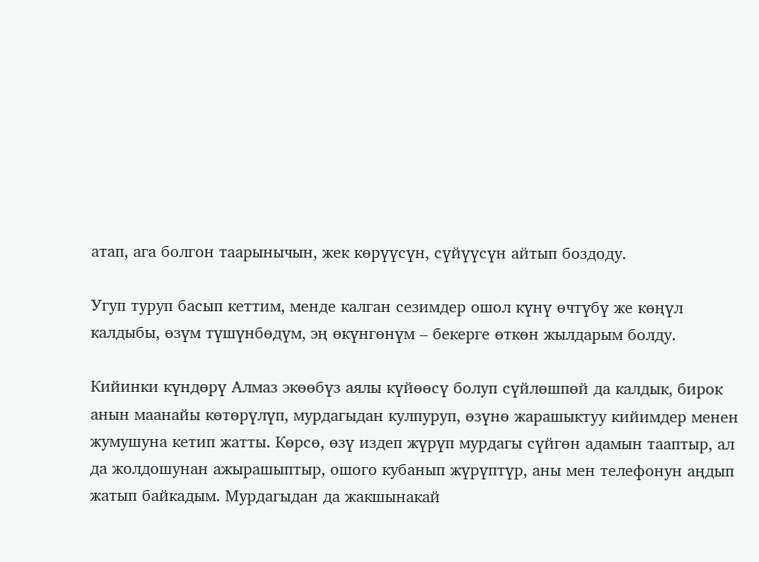атап, ага болгон таарынычын, жек көрүүсүн, сүйүүсүн айтып боздоду.

Угуп туруп басып кеттим, менде калган сезимдер ошол күнү өчтүбү же көңүл калдыбы, өзүм түшүнбөдүм, эң өкүнгөнүм – бекерге өткөн жылдарым болду.

Кийинки күндөрү Алмаз экөөбүз аялы күйөөсү болуп сүйлөшпөй да калдык, бирок анын маанайы көтөрүлүп, мурдагыдан кулпуруп, өзүнө жарашыктуу кийимдер менен жумушуна кетип жатты. Көрсө, өзү издеп жүрүп мурдагы сүйгөн адамын тааптыр, ал да жолдошунан ажырашыптыр, ошого кубанып жүрүптүр, аны мен телефонун аңдып жатып байкадым. Мурдагыдан да жакшынакай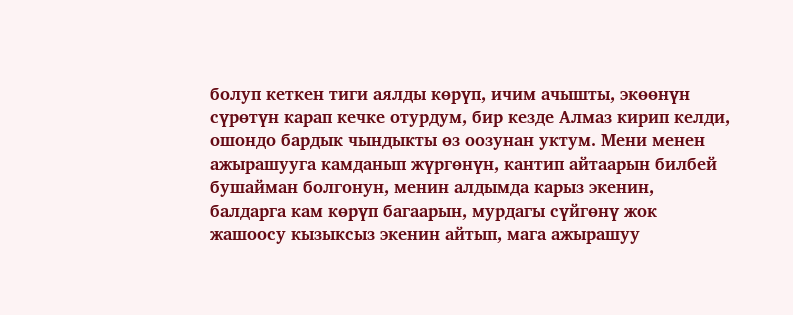болуп кеткен тиги аялды көрүп, ичим ачышты, экөөнүн сүрөтүн карап кечке отурдум, бир кезде Алмаз кирип келди, ошондо бардык чындыкты өз оозунан уктум. Мени менен ажырашууга камданып жүргөнүн, кантип айтаарын билбей бушайман болгонун, менин алдымда карыз экенин, балдарга кам көрүп багаарын, мурдагы сүйгөнү жок жашоосу кызыксыз экенин айтып, мага ажырашуу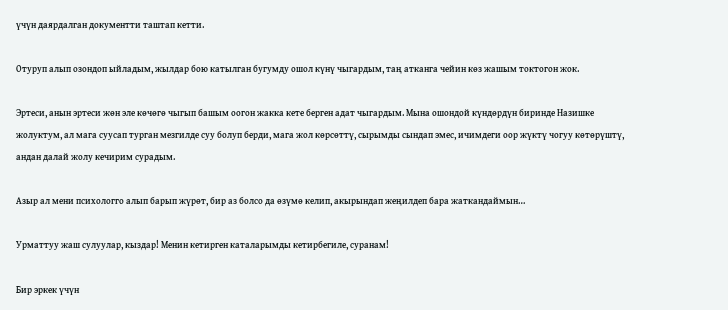үчүн даярдалган документти таштап кетти.

Отуруп алып озондоп ыйладым, жылдар бою катылган бугумду ошол күнү чыгардым, таң атканга чейин көз жашым токтогон жок.

Эртеси, анын эртеси жөн эле көчөгө чыгып башым оогон жакка кете берген адат чыгардым. Мына ошондой күндөрдүн биринде Назишке жолуктум, ал мага суусап турган мезгилде суу болуп берди, мага жол көрсөттү, сырымды сындап эмес, ичимдеги оор жүктү чогуу көтөрүштү, андан далай жолу кечирим сурадым.

Азыр ал мени психологго алып барып жүрөт, бир аз болсо да өзүмө келип, акырындап жеңилдеп бара жаткандаймын…

Урматтуу жаш сулуулар, кыздар! Менин кетирген каталарымды кетирбегиле, суранам!

Бир эркек үчүн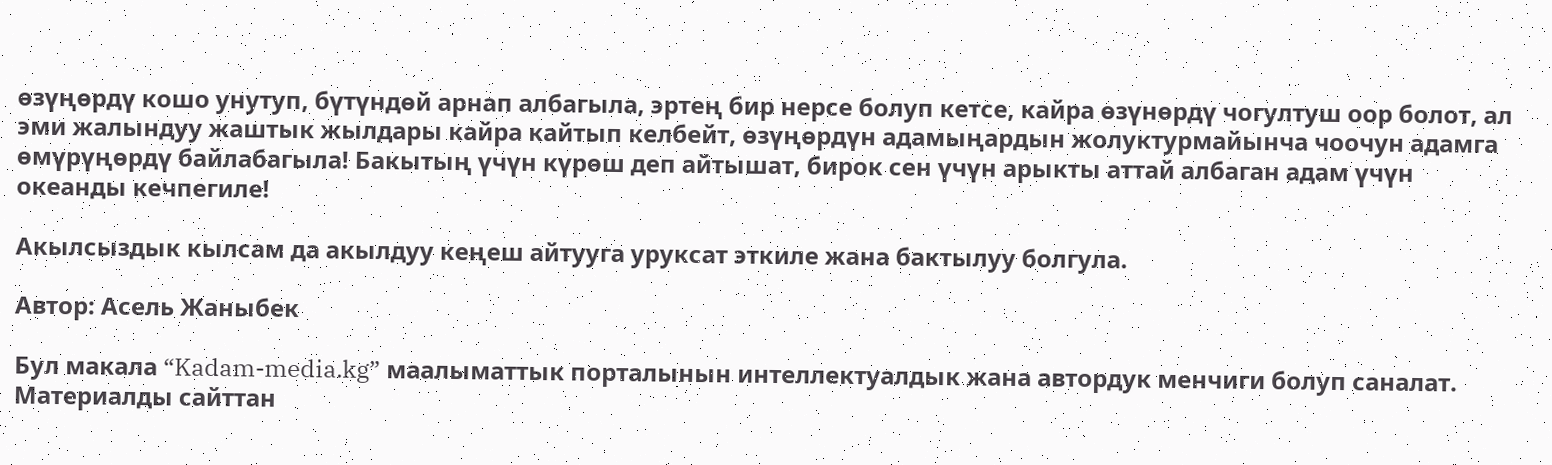өзүңөрдү кошо унутуп, бүтүндөй арнап албагыла, эртең бир нерсе болуп кетсе, кайра өзүнөрдү чогултуш оор болот, ал эми жалындуу жаштык жылдары кайра кайтып келбейт, өзүңөрдүн адамыңардын жолуктурмайынча чоочун адамга өмүрүңөрдү байлабагыла! Бакытың үчүн күрөш деп айтышат, бирок сен үчүн арыкты аттай албаган адам үчүн океанды кечпегиле!

Акылсыздык кылсам да акылдуу кеңеш айтууга уруксат эткиле жана бактылуу болгула.

Автор: Асель Жаныбек

Бул макала “Kadam-media.kg” маалыматтык порталынын интеллектуалдык жана автордук менчиги болуп саналат. Материалды сайттан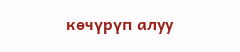көчүрүп алуу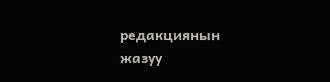редакциянын жазуу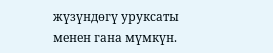жүзүндөгү уруксаты менен гана мүмкүн.